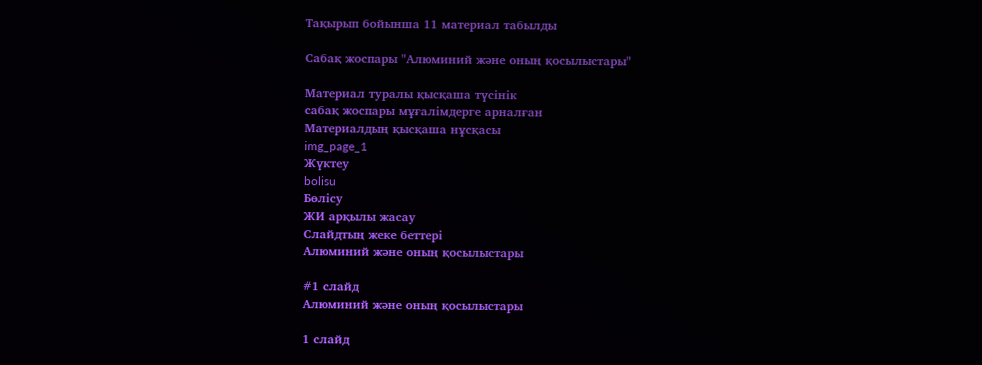Тақырып бойынша 11 материал табылды

Сабақ жоспары "Алюминий және оның қосылыстары"

Материал туралы қысқаша түсінік
сабақ жоспары мұғалімдерге арналған
Материалдың қысқаша нұсқасы
img_page_1
Жүктеу
bolisu
Бөлісу
ЖИ арқылы жасау
Слайдтың жеке беттері
Алюминий және оның қосылыстары

#1 слайд
Алюминий және оның қосылыстары

1 слайд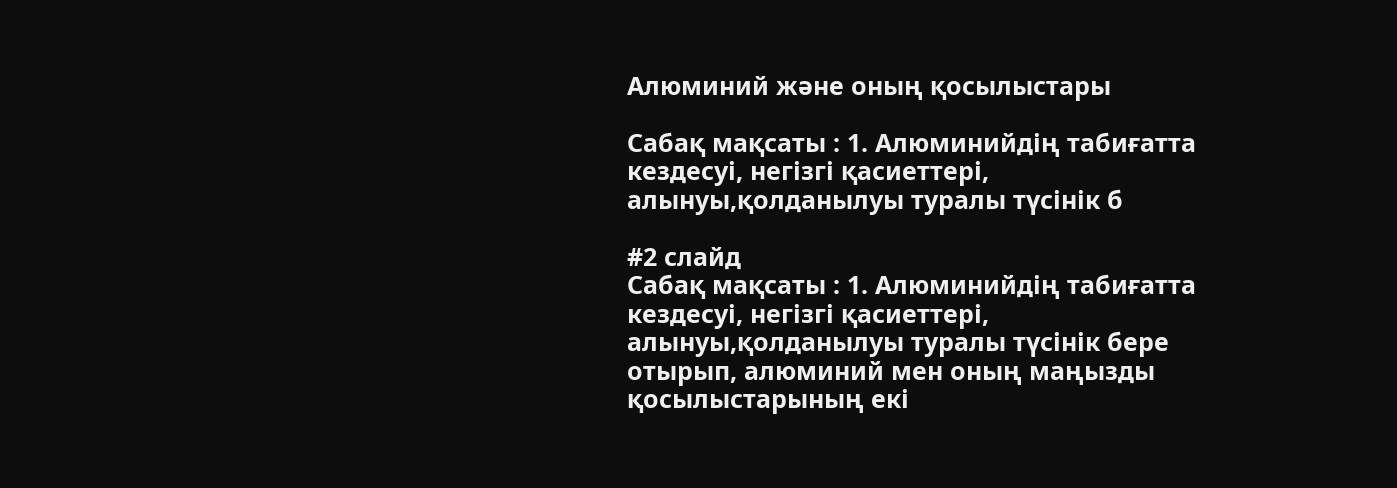Алюминий және оның қосылыстары

Сабақ мақсаты : 1. Алюминийдің табиғатта кездесуі, негізгі қасиеттері, алынуы,қолданылуы туралы түсінік б

#2 слайд
Сабақ мақсаты : 1. Алюминийдің табиғатта кездесуі, негізгі қасиеттері, алынуы,қолданылуы туралы түсінік бере отырып, алюминий мен оның маңызды қосылыстарының екі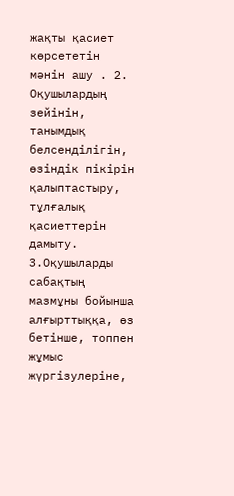жақты қасиет көрсететін мәнін ашу . 2. Оқушылардың зейінін, танымдық белсенділігін, өзіндік пікірін қалыптастыру, тұлғалық қасиеттерін дамыту. 3.Оқушыларды сабақтың мазмұны бойынша алғырттыққа, өз бетінше, топпен жұмыс жүргізулеріне,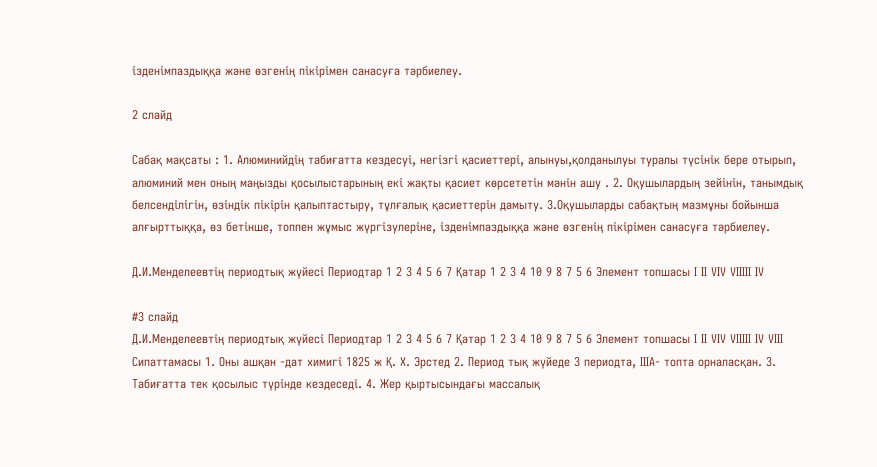ізденімпаздыққа және өзгенің пікірімен санасуға тәрбиелеу.

2 слайд

Сабақ мақсаты : 1. Алюминийдің табиғатта кездесуі, негізгі қасиеттері, алынуы,қолданылуы туралы түсінік бере отырып, алюминий мен оның маңызды қосылыстарының екі жақты қасиет көрсететін мәнін ашу . 2. Оқушылардың зейінін, танымдық белсенділігін, өзіндік пікірін қалыптастыру, тұлғалық қасиеттерін дамыту. 3.Оқушыларды сабақтың мазмұны бойынша алғырттыққа, өз бетінше, топпен жұмыс жүргізулеріне, ізденімпаздыққа және өзгенің пікірімен санасуға тәрбиелеу.

Д.И.Менделеевтің периодтық жүйесі Периодтар 1 2 3 4 5 6 7 Қатар 1 2 3 4 10 9 8 7 5 6 Элемент топшасы I II VIV VIIIII IV

#3 слайд
Д.И.Менделеевтің периодтық жүйесі Периодтар 1 2 3 4 5 6 7 Қатар 1 2 3 4 10 9 8 7 5 6 Элемент топшасы I II VIV VIIIII IV VIII Сипаттамасы 1. Оны ашқан -дат химигі 1825 ж Қ. Х. Эрстед 2. Период тық жүйеде 3 периодта, IIIА- топта орналасқан. 3. Табиғатта тек қосылыс түрінде кездеседі. 4. Жер қыртысындағы массалық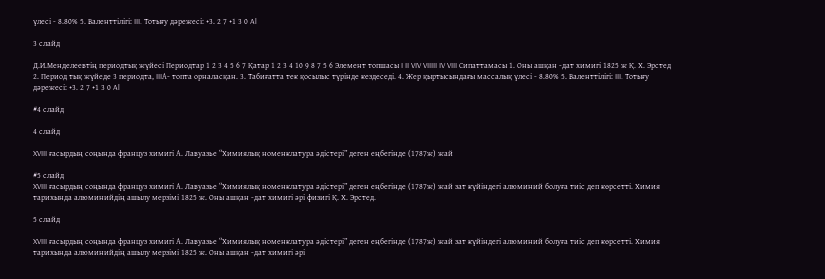үлесі - 8.80% 5. Валенттілігі: III. Тотығу дәрежесі: +3. 2 7 +1 3 0 Al

3 слайд

Д.И.Менделеевтің периодтық жүйесі Периодтар 1 2 3 4 5 6 7 Қатар 1 2 3 4 10 9 8 7 5 6 Элемент топшасы I II VIV VIIIII IV VIII Сипаттамасы 1. Оны ашқан -дат химигі 1825 ж Қ. Х. Эрстед 2. Период тық жүйеде 3 периодта, IIIА- топта орналасқан. 3. Табиғатта тек қосылыс түрінде кездеседі. 4. Жер қыртысындағы массалық үлесі - 8.80% 5. Валенттілігі: III. Тотығу дәрежесі: +3. 2 7 +1 3 0 Al

#4 слайд

4 слайд

XVIII ғасырдың соңында француз химигі А. Лавуазье “Химиялық номенклатура әдістері” деген еңбегінде (1787ж) жай

#5 слайд
XVIII ғасырдың соңында француз химигі А. Лавуазье “Химиялық номенклатура әдістері” деген еңбегінде (1787ж) жай зат күйіндегі алюминий болуға тиіс деп көрсетті. Химия тарихында алюминийдің ашылу мерзімі 1825 ж. Оны ашқан -дат химигі әрі физигі Қ. Х. Эрстед.

5 слайд

XVIII ғасырдың соңында француз химигі А. Лавуазье “Химиялық номенклатура әдістері” деген еңбегінде (1787ж) жай зат күйіндегі алюминий болуға тиіс деп көрсетті. Химия тарихында алюминийдің ашылу мерзімі 1825 ж. Оны ашқан -дат химигі әрі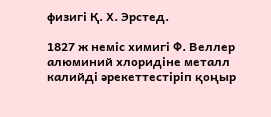физигі Қ. Х. Эрстед.

1827 ж неміс химигі Ф. Веллер алюминий хлоридіне металл калийді әрекеттестіріп қоңыр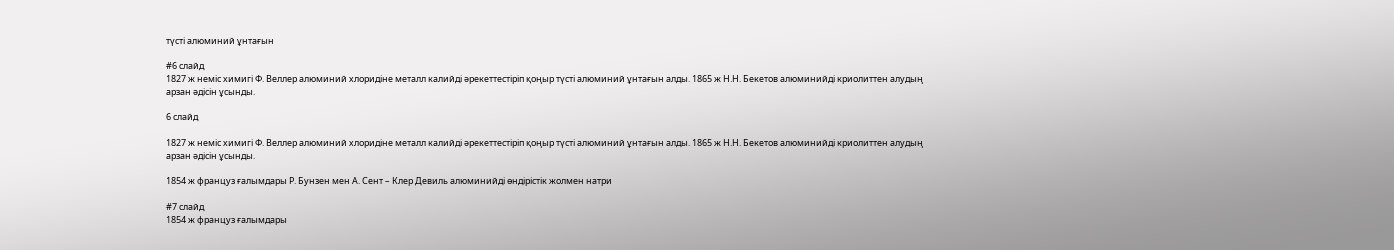түсті алюминий ұнтағын

#6 слайд
1827 ж неміс химигі Ф. Веллер алюминий хлоридіне металл калийді әрекеттестіріп қоңыр түсті алюминий ұнтағын алды. 1865 ж Н.Н. Бекетов алюминийді криолиттен алудың арзан әдісін ұсынды.

6 слайд

1827 ж неміс химигі Ф. Веллер алюминий хлоридіне металл калийді әрекеттестіріп қоңыр түсті алюминий ұнтағын алды. 1865 ж Н.Н. Бекетов алюминийді криолиттен алудың арзан әдісін ұсынды.

1854 ж француз ғалымдары Р. Бунзен мен А. Сент – Клер Девиль алюминийді өндірістік жолмен натри

#7 слайд
1854 ж француз ғалымдары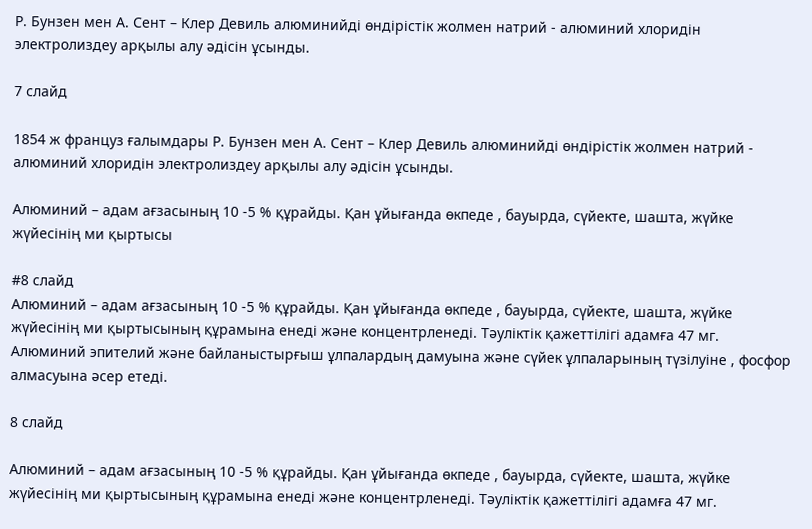Р. Бунзен мен А. Сент – Клер Девиль алюминийді өндірістік жолмен натрий - алюминий хлоридін электролиздеу арқылы алу әдісін ұсынды.

7 слайд

1854 ж француз ғалымдары Р. Бунзен мен А. Сент – Клер Девиль алюминийді өндірістік жолмен натрий - алюминий хлоридін электролиздеу арқылы алу әдісін ұсынды.

Алюминий – адам ағзасының 10 -5 % құрайды. Қан ұйығанда өкпеде , бауырда, сүйекте, шашта, жүйке жүйесінің ми қыртысы

#8 слайд
Алюминий – адам ағзасының 10 -5 % құрайды. Қан ұйығанда өкпеде , бауырда, сүйекте, шашта, жүйке жүйесінің ми қыртысының құрамына енеді және концентрленеді. Тәуліктік қажеттілігі адамға 47 мг. Алюминий эпителий және байланыстырғыш ұлпалардың дамуына және сүйек ұлпаларының түзілуіне , фосфор алмасуына әсер етеді.

8 слайд

Алюминий – адам ағзасының 10 -5 % құрайды. Қан ұйығанда өкпеде , бауырда, сүйекте, шашта, жүйке жүйесінің ми қыртысының құрамына енеді және концентрленеді. Тәуліктік қажеттілігі адамға 47 мг.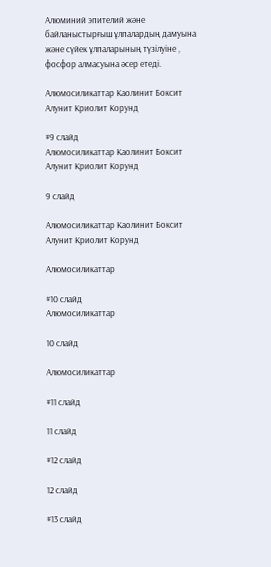Алюминий эпителий және байланыстырғыш ұлпалардың дамуына және сүйек ұлпаларының түзілуіне , фосфор алмасуына әсер етеді.

Алюмосиликаттар Каолинит Боксит Алунит Криолит Корунд

#9 слайд
Алюмосиликаттар Каолинит Боксит Алунит Криолит Корунд

9 слайд

Алюмосиликаттар Каолинит Боксит Алунит Криолит Корунд

Алюмосиликаттар

#10 слайд
Алюмосиликаттар

10 слайд

Алюмосиликаттар

#11 слайд

11 слайд

#12 слайд

12 слайд

#13 слайд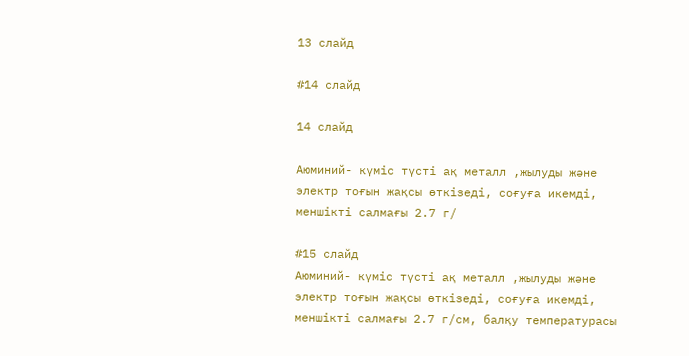13 слайд

#14 слайд

14 слайд

Аюминий- күміс түсті ақ металл ,жылуды және электр тоғын жақсы өткізеді, соғуға икемді, меншікті салмағы 2.7 г/

#15 слайд
Аюминий- күміс түсті ақ металл ,жылуды және электр тоғын жақсы өткізеді, соғуға икемді, меншікті салмағы 2.7 г/см, балқу температурасы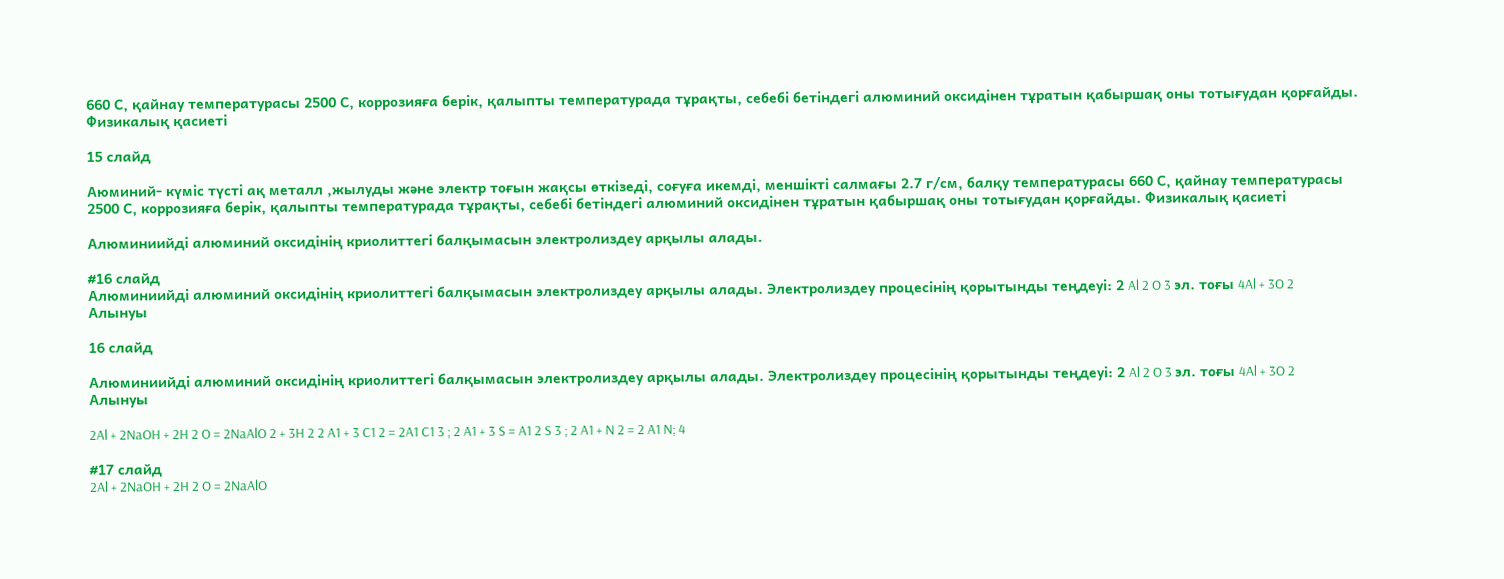660 С, қайнау температурасы 2500 С, коррозияға берік, қалыпты температурада тұрақты, себебі бетіндегі алюминий оксидінен тұратын қабыршақ оны тотығудан қорғайды. Физикалық қасиеті

15 слайд

Аюминий- күміс түсті ақ металл ,жылуды және электр тоғын жақсы өткізеді, соғуға икемді, меншікті салмағы 2.7 г/см, балқу температурасы 660 С, қайнау температурасы 2500 С, коррозияға берік, қалыпты температурада тұрақты, себебі бетіндегі алюминий оксидінен тұратын қабыршақ оны тотығудан қорғайды. Физикалық қасиеті

Алюминиийді алюминий оксидінің криолиттегі балқымасын электролиздеу арқылы алады.

#16 слайд
Алюминиийді алюминий оксидінің криолиттегі балқымасын электролиздеу арқылы алады. Электролиздеу процесінің қорытынды теңдеуі: 2 Al 2 O 3 эл. тоғы 4Al + 3O 2 Алынуы

16 слайд

Алюминиийді алюминий оксидінің криолиттегі балқымасын электролиздеу арқылы алады. Электролиздеу процесінің қорытынды теңдеуі: 2 Al 2 O 3 эл. тоғы 4Al + 3O 2 Алынуы

2Al + 2NaOH + 2H 2 O = 2NaAlO 2 + 3H 2 2 A1 + 3 C1 2 = 2A1 C1 3 ; 2 A1 + 3 S = A1 2 S 3 ; 2 A1 + N 2 = 2 A1 N; 4

#17 слайд
2Al + 2NaOH + 2H 2 O = 2NaAlO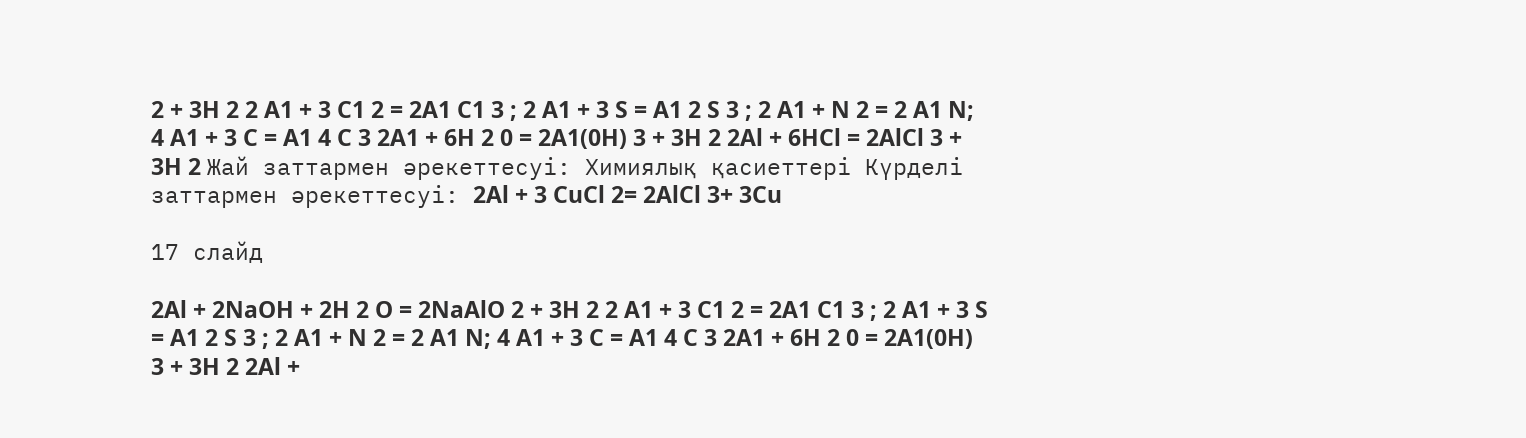2 + 3H 2 2 A1 + 3 C1 2 = 2A1 C1 3 ; 2 A1 + 3 S = A1 2 S 3 ; 2 A1 + N 2 = 2 A1 N; 4 A1 + 3 C = A1 4 C 3 2A1 + 6H 2 0 = 2A1(0H) 3 + 3H 2 2Al + 6HCl = 2AlCl 3 + 3H 2 Жай заттармен әрекеттесуі: Химиялық қасиеттері Күрделі заттармен әрекеттесуі: 2Al + 3 CuCl 2= 2AlCl 3+ 3Cu

17 слайд

2Al + 2NaOH + 2H 2 O = 2NaAlO 2 + 3H 2 2 A1 + 3 C1 2 = 2A1 C1 3 ; 2 A1 + 3 S = A1 2 S 3 ; 2 A1 + N 2 = 2 A1 N; 4 A1 + 3 C = A1 4 C 3 2A1 + 6H 2 0 = 2A1(0H) 3 + 3H 2 2Al +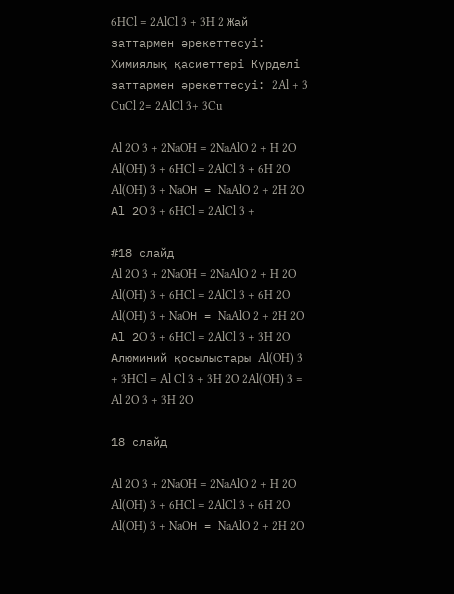6HCl = 2AlCl 3 + 3H 2 Жай заттармен әрекеттесуі: Химиялық қасиеттері Күрделі заттармен әрекеттесуі: 2Al + 3 CuCl 2= 2AlCl 3+ 3Cu

Al 2O 3 + 2NaOH = 2NaAlO 2 + H 2O Al(OH) 3 + 6HCl = 2AlCl 3 + 6H 2O Al(OH) 3 + NaOН = NaAlO 2 + 2H 2O Аl 2O 3 + 6HCl = 2AlCl 3 +

#18 слайд
Al 2O 3 + 2NaOH = 2NaAlO 2 + H 2O Al(OH) 3 + 6HCl = 2AlCl 3 + 6H 2O Al(OH) 3 + NaOН = NaAlO 2 + 2H 2O Аl 2O 3 + 6HCl = 2AlCl 3 + 3H 2O Алюминий қосылыстары Al(OH) 3 + 3HCl = Al Cl 3 + 3H 2O 2Al(OH) 3 = Al 2O 3 + 3H 2O

18 слайд

Al 2O 3 + 2NaOH = 2NaAlO 2 + H 2O Al(OH) 3 + 6HCl = 2AlCl 3 + 6H 2O Al(OH) 3 + NaOН = NaAlO 2 + 2H 2O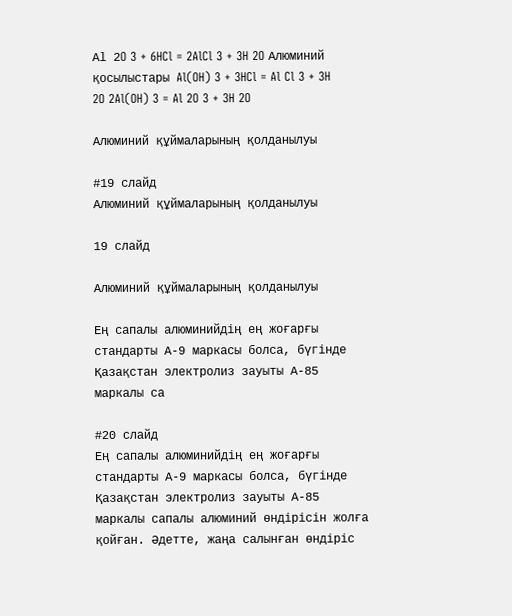Аl 2O 3 + 6HCl = 2AlCl 3 + 3H 2O Алюминий қосылыстары Al(OH) 3 + 3HCl = Al Cl 3 + 3H 2O 2Al(OH) 3 = Al 2O 3 + 3H 2O

Алюминий құймаларының қолданылуы

#19 слайд
Алюминий құймаларының қолданылуы

19 слайд

Алюминий құймаларының қолданылуы

Ең сапалы алюминийдің ең жоғарғы стандарты А-9 маркасы болса, бүгінде Қазақстан электролиз зауыты А-85 маркалы са

#20 слайд
Ең сапалы алюминийдің ең жоғарғы стандарты А-9 маркасы болса, бүгінде Қазақстан электролиз зауыты А-85 маркалы сапалы алюминий өндірісін жолға қойған. Әдетте, жаңа салынған өндіріс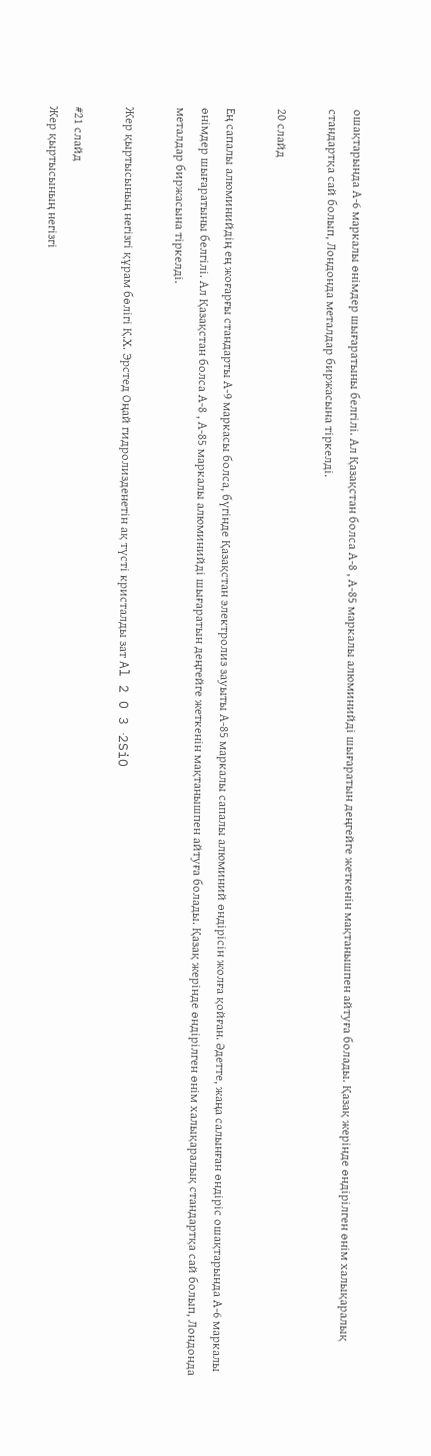ошақтарында А-6 маркалы өнімдер шығаратыны белгілі. Ал Қазақстан болса А-8 , А-85 маркалы алюминийді шығаратын деңгейге жеткенін мақтанышпен айтуға болады. Қазақ жерінде өндірілген өнім халықаралық стандартқа сай болып, Лондонда металдар биржасына тіркелді.

20 слайд

Ең сапалы алюминийдің ең жоғарғы стандарты А-9 маркасы болса, бүгінде Қазақстан электролиз зауыты А-85 маркалы сапалы алюминий өндірісін жолға қойған. Әдетте, жаңа салынған өндіріс ошақтарында А-6 маркалы өнімдер шығаратыны белгілі. Ал Қазақстан болса А-8 , А-85 маркалы алюминийді шығаратын деңгейге жеткенін мақтанышпен айтуға болады. Қазақ жерінде өндірілген өнім халықаралық стандартқа сай болып, Лондонда металдар биржасына тіркелді.

Жер қыртысының негізгі құрам бөлігі Қ.Х. Эрстед Оңай гидролизденетін ақ түсті кристалды зат Al 2 O 3 ∙2SiO

#21 слайд
Жер қыртысының негізгі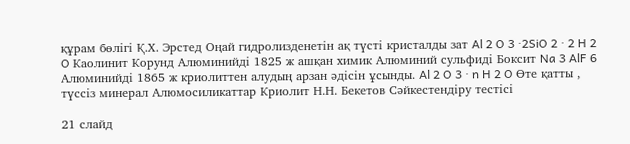құрам бөлігі Қ.Х. Эрстед Оңай гидролизденетін ақ түсті кристалды зат Al 2 O 3 ∙2SiO 2 ∙ 2 H 2 O Каолинит Корунд Алюминийді 1825 ж ашқан химик Алюминий сульфиді Боксит Na 3 AlF 6 Алюминийді 1865 ж криолиттен алудың арзан әдісін ұсынды. Al 2 O 3 ∙ n H 2 O Өте қатты , түссіз минерал Алюмосиликаттар Криолит Н.Н. Бекетов Сәйкестендіру тестісі

21 слайд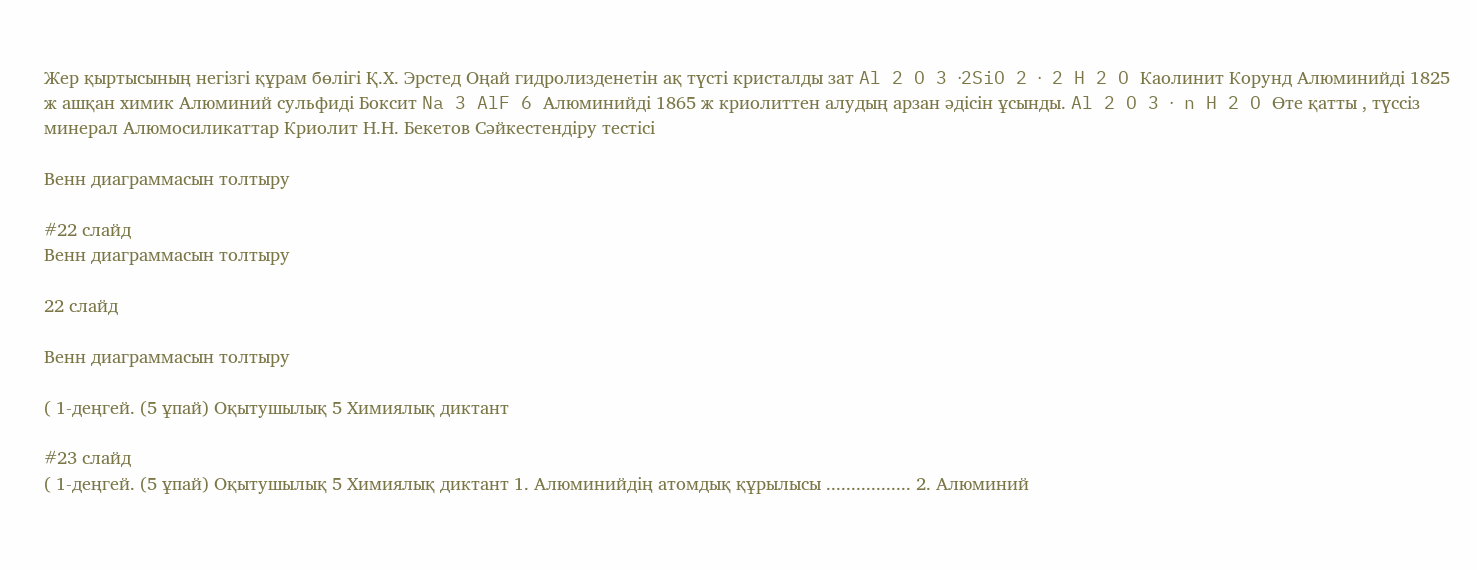Жер қыртысының негізгі құрам бөлігі Қ.Х. Эрстед Оңай гидролизденетін ақ түсті кристалды зат Al 2 O 3 ∙2SiO 2 ∙ 2 H 2 O Каолинит Корунд Алюминийді 1825 ж ашқан химик Алюминий сульфиді Боксит Na 3 AlF 6 Алюминийді 1865 ж криолиттен алудың арзан әдісін ұсынды. Al 2 O 3 ∙ n H 2 O Өте қатты , түссіз минерал Алюмосиликаттар Криолит Н.Н. Бекетов Сәйкестендіру тестісі

Венн диаграммасын толтыру

#22 слайд
Венн диаграммасын толтыру

22 слайд

Венн диаграммасын толтыру

( 1-деңгей. (5 ұпай) Оқытушылық 5 Химиялық диктант

#23 слайд
( 1-деңгей. (5 ұпай) Оқытушылық 5 Химиялық диктант 1. Алюминийдің атомдық құрылысы ................. 2. Алюминий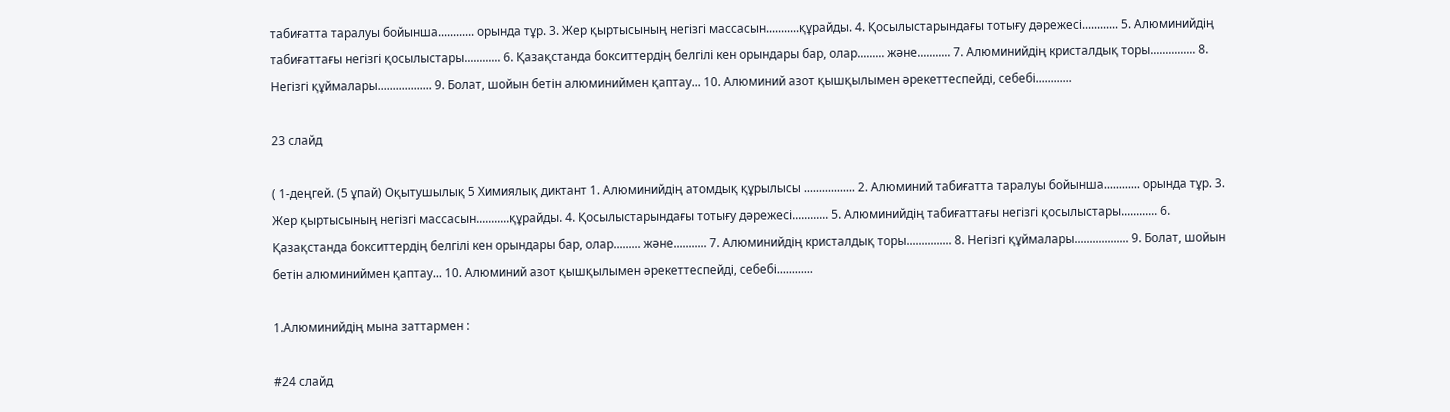табиғатта таралуы бойынша............ орында тұр. 3. Жер қыртысының негізгі массасын...........құрайды. 4. Қосылыстарындағы тотығу дәрежесі............ 5. Алюминийдің табиғаттағы негізгі қосылыстары............ 6. Қазақстанда бокситтердің белгілі кен орындары бар, олар......... және........... 7. Алюминийдің кристалдық торы............... 8. Негізгі құймалары.................. 9. Болат, шойын бетін алюминиймен қаптау... 10. Алюминий азот қышқылымен әрекеттеспейді, себебі............

23 слайд

( 1-деңгей. (5 ұпай) Оқытушылық 5 Химиялық диктант 1. Алюминийдің атомдық құрылысы ................. 2. Алюминий табиғатта таралуы бойынша............ орында тұр. 3. Жер қыртысының негізгі массасын...........құрайды. 4. Қосылыстарындағы тотығу дәрежесі............ 5. Алюминийдің табиғаттағы негізгі қосылыстары............ 6. Қазақстанда бокситтердің белгілі кен орындары бар, олар......... және........... 7. Алюминийдің кристалдық торы............... 8. Негізгі құймалары.................. 9. Болат, шойын бетін алюминиймен қаптау... 10. Алюминий азот қышқылымен әрекеттеспейді, себебі............

1.Алюминийдің мына заттармен :

#24 слайд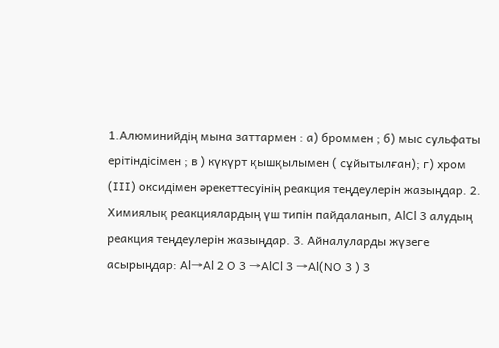1.Алюминийдің мына заттармен : a) броммен ; б) мыс сульфаты ерітіндісімен ; в ) күкүрт қышқылымен ( сұйытылған); г) хром (III) оксидімен әрекеттесуінің реакция теңдеулерін жазыңдар. 2. Химиялық реакциялардың үш типін пайдаланып, AlCl 3 алудың реакция теңдеулерін жазыңдар. 3. Айналуларды жүзеге асырыңдар: Al→Al 2 O 3 →AlCl 3 →Al(NO 3 ) 3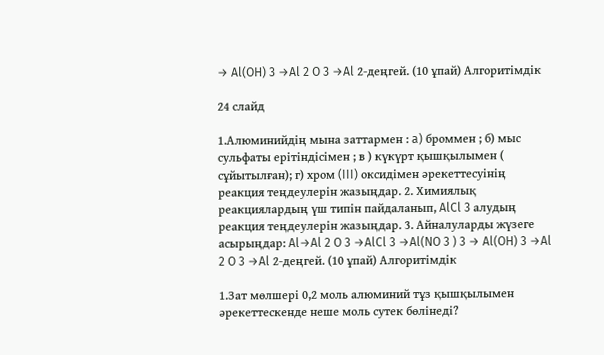→ Al(OH) 3 →Al 2 O 3 →Al 2-деңгей. (10 ұпай) Алгоритімдік

24 слайд

1.Алюминийдің мына заттармен : a) броммен ; б) мыс сульфаты ерітіндісімен ; в ) күкүрт қышқылымен ( сұйытылған); г) хром (III) оксидімен әрекеттесуінің реакция теңдеулерін жазыңдар. 2. Химиялық реакциялардың үш типін пайдаланып, AlCl 3 алудың реакция теңдеулерін жазыңдар. 3. Айналуларды жүзеге асырыңдар: Al→Al 2 O 3 →AlCl 3 →Al(NO 3 ) 3 → Al(OH) 3 →Al 2 O 3 →Al 2-деңгей. (10 ұпай) Алгоритімдік

1.Зат мөлшері 0,2 моль алюминий тұз қышқылымен әрекеттескенде неше моль сутек бөлінеді?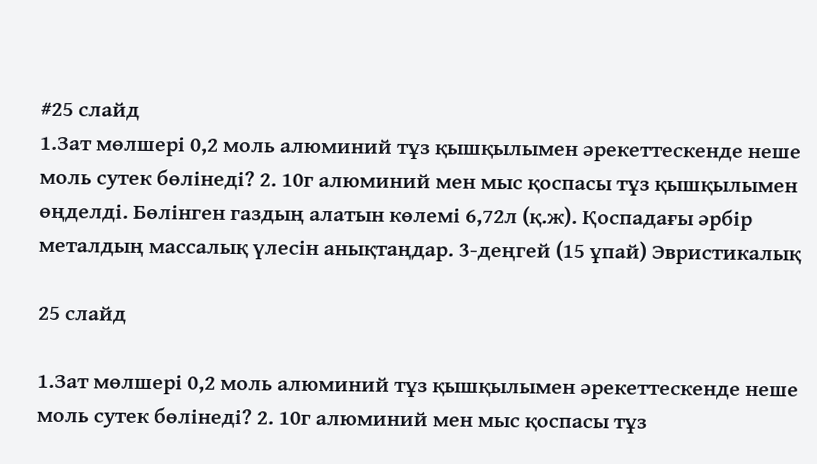#25 слайд
1.Зат мөлшері 0,2 моль алюминий тұз қышқылымен әрекеттескенде неше моль сутек бөлінеді? 2. 10г алюминий мен мыс қоспасы тұз қышқылымен өңделді. Бөлінген газдың алатын көлемі 6,72л (қ.ж). Қоспадағы әрбір металдың массалық үлесін анықтаңдар. 3-деңгей (15 ұпай) Эвристикалық

25 слайд

1.Зат мөлшері 0,2 моль алюминий тұз қышқылымен әрекеттескенде неше моль сутек бөлінеді? 2. 10г алюминий мен мыс қоспасы тұз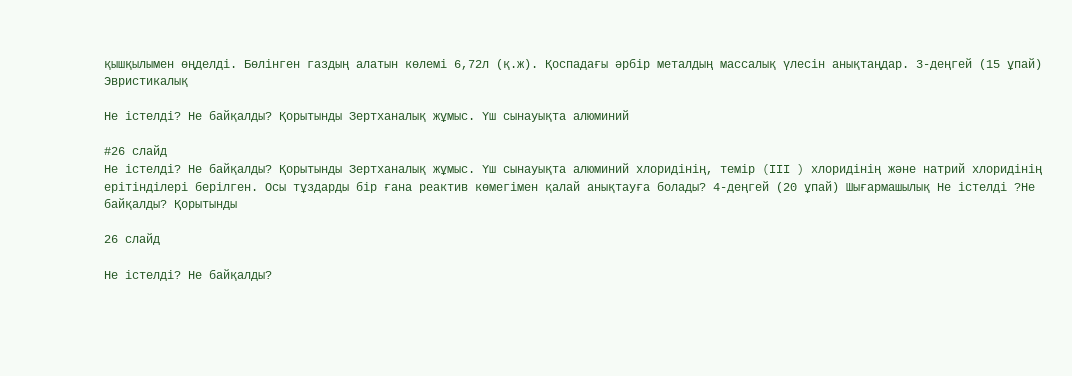қышқылымен өңделді. Бөлінген газдың алатын көлемі 6,72л (қ.ж). Қоспадағы әрбір металдың массалық үлесін анықтаңдар. 3-деңгей (15 ұпай) Эвристикалық

Не істелді? Не байқалды? Қорытынды Зертханалық жұмыс. Үш сынауықта алюминий

#26 слайд
Не істелді? Не байқалды? Қорытынды Зертханалық жұмыс. Үш сынауықта алюминий хлоридінің, темір (III ) хлоридінің және натрий хлоридінің ерітінділері берілген. Осы тұздарды бір ғана реактив көмегімен қалай анықтауға болады? 4-деңгей (20 ұпай) Шығармашылық Не істелді ?Не байқалды? Қорытынды

26 слайд

Не істелді? Не байқалды?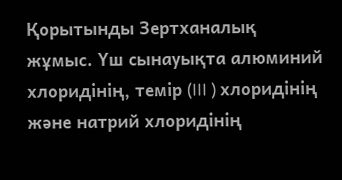Қорытынды Зертханалық жұмыс. Үш сынауықта алюминий хлоридінің, темір (III ) хлоридінің және натрий хлоридінің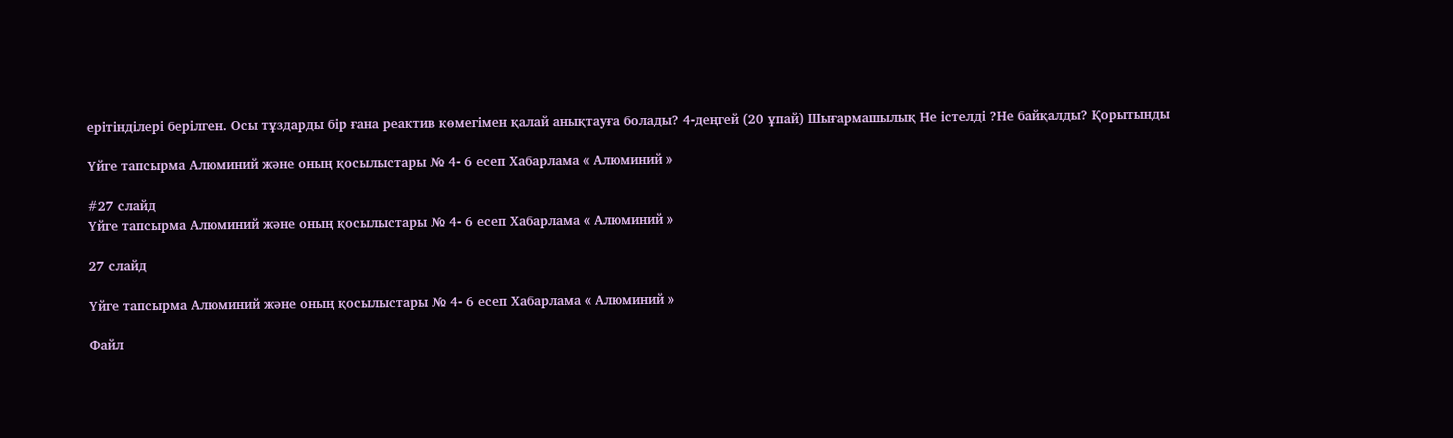ерітінділері берілген. Осы тұздарды бір ғана реактив көмегімен қалай анықтауға болады? 4-деңгей (20 ұпай) Шығармашылық Не істелді ?Не байқалды? Қорытынды

Үйге тапсырма Алюминий және оның қосылыстары № 4- 6 есеп Хабарлама « Алюминий »

#27 слайд
Үйге тапсырма Алюминий және оның қосылыстары № 4- 6 есеп Хабарлама « Алюминий »

27 слайд

Үйге тапсырма Алюминий және оның қосылыстары № 4- 6 есеп Хабарлама « Алюминий »

Файл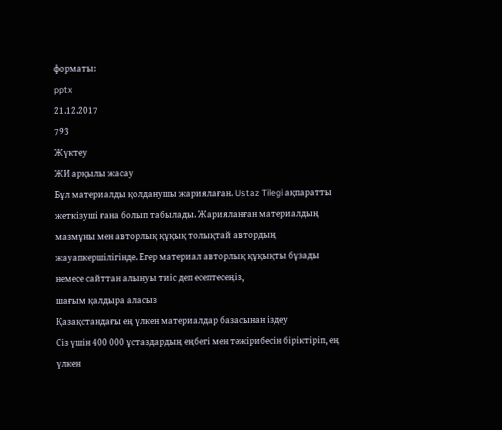форматы:
pptx
21.12.2017
793
Жүктеу
ЖИ арқылы жасау
Бұл материалды қолданушы жариялаған. Ustaz Tilegi ақпаратты жеткізуші ғана болып табылады. Жарияланған материалдың мазмұны мен авторлық құқық толықтай автордың жауапкершілігінде. Егер материал авторлық құқықты бұзады немесе сайттан алынуы тиіс деп есептесеңіз,
шағым қалдыра аласыз
Қазақстандағы ең үлкен материалдар базасынан іздеу
Сіз үшін 400 000 ұстаздардың еңбегі мен тәжірибесін біріктіріп, ең үлкен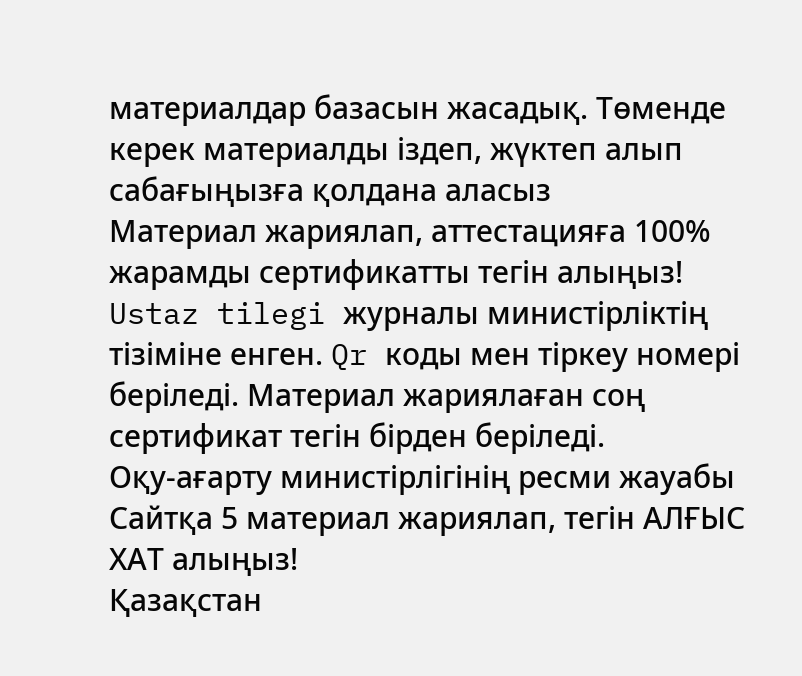материалдар базасын жасадық. Төменде керек материалды іздеп, жүктеп алып сабағыңызға қолдана аласыз
Материал жариялап, аттестацияға 100% жарамды сертификатты тегін алыңыз!
Ustaz tilegi журналы министірліктің тізіміне енген. Qr коды мен тіркеу номері беріледі. Материал жариялаған соң сертификат тегін бірден беріледі.
Оқу-ағарту министірлігінің ресми жауабы
Сайтқа 5 материал жариялап, тегін АЛҒЫС ХАТ алыңыз!
Қазақстан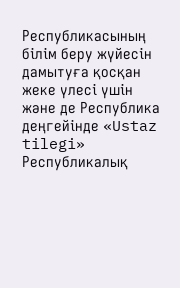Республикасының білім беру жүйесін дамытуға қосқан жеке үлесі үшін және де Республика деңгейінде «Ustaz tilegi» Республикалық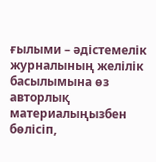ғылыми – әдістемелік журналының желілік басылымына өз авторлық материалыңызбен бөлісіп,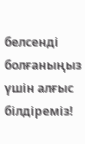белсенді болғаныңыз үшін алғыс білдіреміз!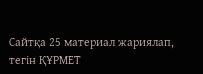Сайтқа 25 материал жариялап, тегін ҚҰРМЕТ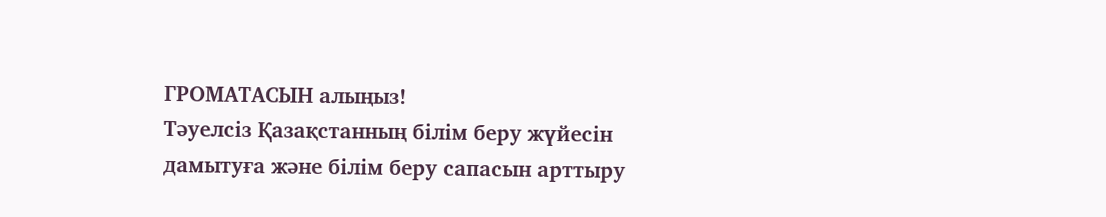ГРОМАТАСЫН алыңыз!
Тәуелсіз Қазақстанның білім беру жүйесін дамытуға және білім беру сапасын арттыру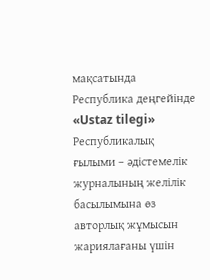мақсатында Республика деңгейінде «Ustaz tilegi» Республикалық ғылыми – әдістемелік журналының желілік басылымына өз авторлық жұмысын жариялағаны үшін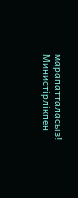марапатталасыз!
Министірлікпен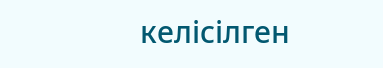келісілген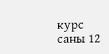курс саны 12